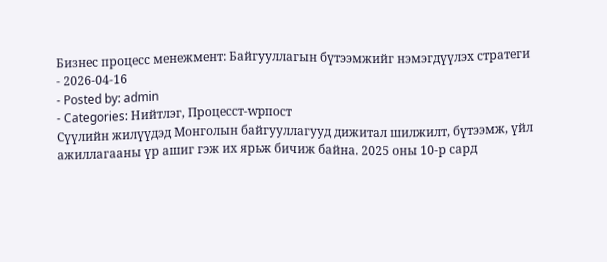Бизнес процесс менежмент: Байгууллагын бүтээмжийг нэмэгдүүлэх стратеги
- 2026-04-16
- Posted by: admin
- Categories: Нийтлэг, Процесст-wpпост
Сүүлийн жилүүдэд Монголын байгууллагууд дижитал шилжилт, бүтээмж, үйл ажиллагааны үр ашиг гэж их ярьж бичиж байна. 2025 оны 10-р сард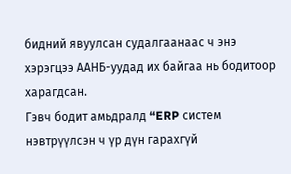бидний явуулсан судалгаанаас ч энэ хэрэгцээ ААНБ-уудад их байгаа нь бодитоор харагдсан.
Гэвч бодит амьдралд “ERP систем нэвтрүүлсэн ч үр дүн гарахгүй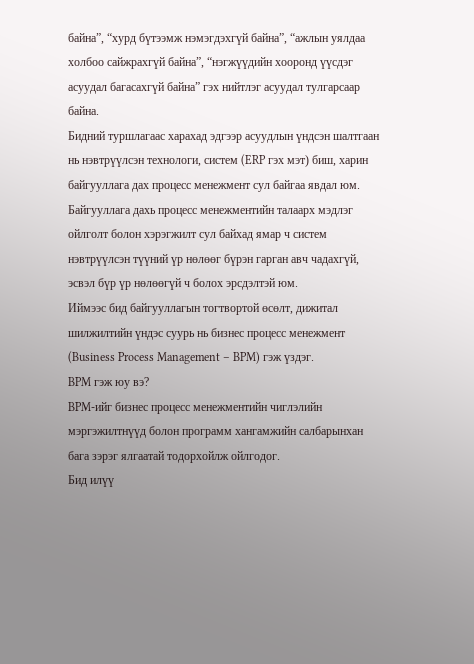байна”, “хурд бүтээмж нэмэгдэхгүй байна”, “ажлын уялдаа холбоо сайжрахгүй байна”, “нэгжүүдийн хооронд үүсдэг асуудал багасахгүй байна” гэх нийтлэг асуудал тулгарсаар байна.
Бидний туршлагаас харахад эдгээр асуудлын үндсэн шалтгаан нь нэвтрүүлсэн технологи, систем (ERP гэх мэт) биш, харин байгууллага дах процесс менежмент сул байгаа явдал юм.
Байгууллага дахь процесс менежментийн талаарх мэдлэг ойлголт болон хэрэгжилт сул байхад ямар ч систем нэвтрүүлсэн түүний үр нөлөөг бүрэн гарган авч чадахгүй, эсвэл бүр үр нөлөөгүй ч болох эрсдэлтэй юм.
Иймээс бид байгууллагын тогтвортой өсөлт, дижитал шилжилтийн үндэс суурь нь бизнес процесс менежмент (Business Process Management – BPM) гэж үздэг.
BPM гэж юу вэ?
BPM-ийг бизнес процесс менежментийн чиглэлийн мэргэжилтнүүд болон программ хангамжийн салбарынхан бага зэрэг ялгаатай тодорхойлж ойлгодог.
Бид илүү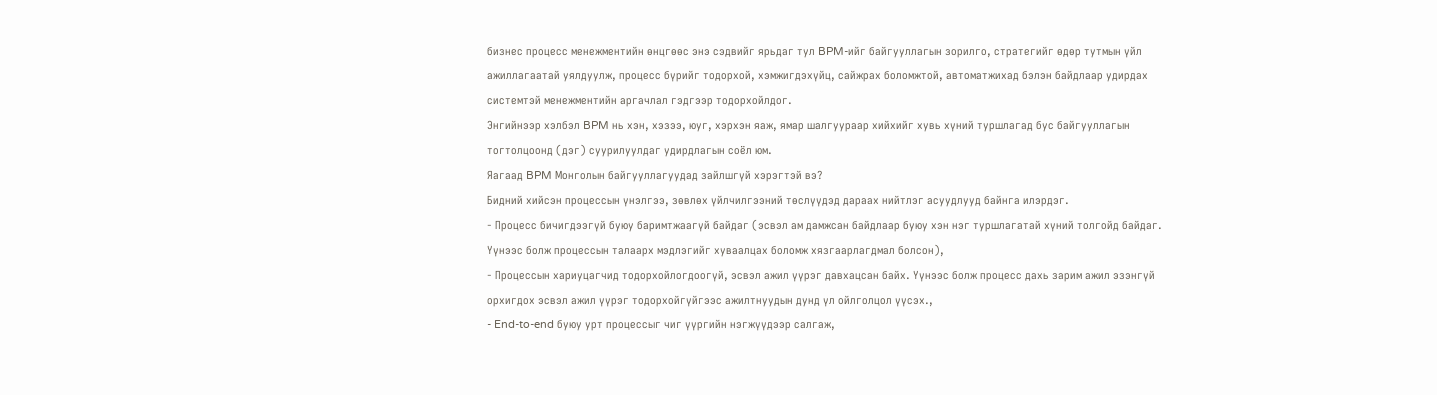бизнес процесс менежментийн өнцгөөс энэ сэдвийг ярьдаг тул BPM-ийг байгууллагын зорилго, стратегийг өдөр тутмын үйл ажиллагаатай уялдуулж, процесс бүрийг тодорхой, хэмжигдэхүйц, сайжрах боломжтой, автоматжихад бэлэн байдлаар удирдах системтэй менежментийн аргачлал гэдгээр тодорхойлдог.
Энгийнээр хэлбэл BPM нь хэн, хэзээ, юуг, хэрхэн яаж, ямар шалгуураар хийхийг хувь хүний туршлагад бус байгууллагын тогтолцоонд (дэг) суурилуулдаг удирдлагын соёл юм.
Яагаад BPM Монголын байгууллагуудад зайлшгүй хэрэгтэй вэ?
Бидний хийсэн процессын үнэлгээ, зөвлөх үйлчилгээний төслүүдэд дараах нийтлэг асуудлууд байнга илэрдэг.
- Процесс бичигдээгүй буюу баримтжаагүй байдаг (эсвэл ам дамжсан байдлаар буюу хэн нэг туршлагатай хүний толгойд байдаг. Үүнээс болж процессын талаарх мэдлэгийг хуваалцах боломж хязгаарлагдмал болсон),
- Процессын хариуцагчид тодорхойлогдоогүй, эсвэл ажил үүрэг давхацсан байх. Үүнээс болж процесс дахь зарим ажил эзэнгүй орхигдох эсвэл ажил үүрэг тодорхойгүйгээс ажилтнуудын дунд үл ойлголцол үүсэх.,
- End-to-end буюу урт процессыг чиг үүргийн нэгжүүдээр салгаж,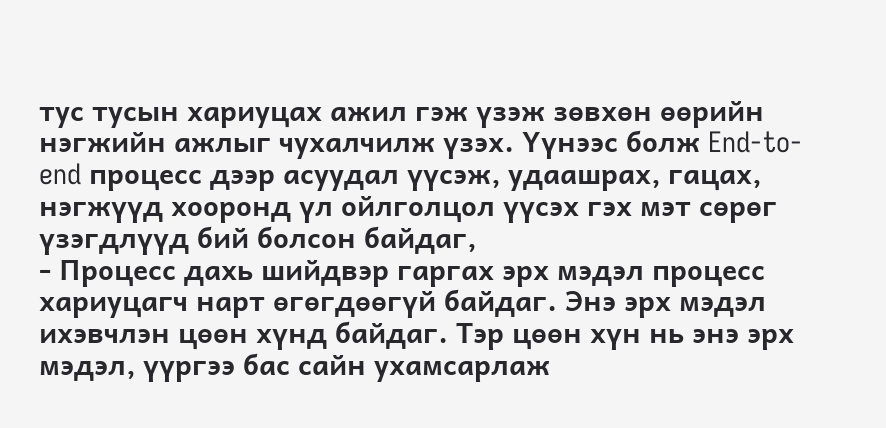тус тусын хариуцах ажил гэж үзэж зөвхөн өөрийн нэгжийн ажлыг чухалчилж үзэх. Үүнээс болж End-to-end процесс дээр асуудал үүсэж, удаашрах, гацах, нэгжүүд хооронд үл ойлголцол үүсэх гэх мэт сөрөг үзэгдлүүд бий болсон байдаг,
- Процесс дахь шийдвэр гаргах эрх мэдэл процесс хариуцагч нарт өгөгдөөгүй байдаг. Энэ эрх мэдэл ихэвчлэн цөөн хүнд байдаг. Тэр цөөн хүн нь энэ эрх мэдэл, үүргээ бас сайн ухамсарлаж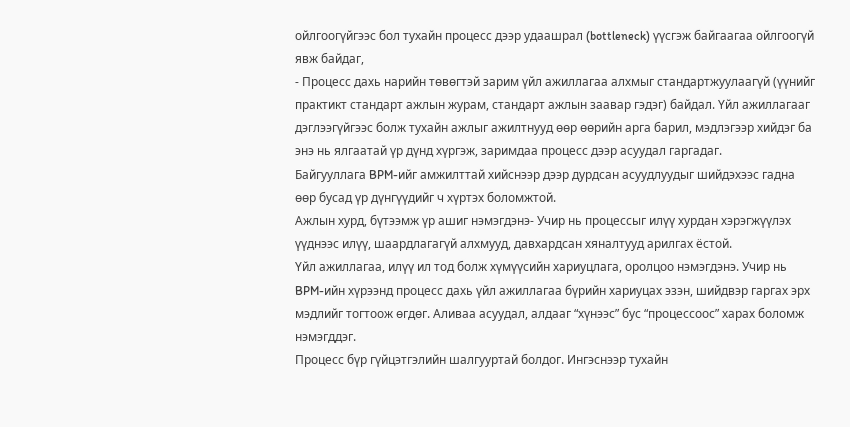ойлгоогүйгээс бол тухайн процесс дээр удаашрал (bottleneck) үүсгэж байгаагаа ойлгоогүй явж байдаг,
- Процесс дахь нарийн төвөгтэй зарим үйл ажиллагаа алхмыг стандартжуулаагүй (үүнийг практикт стандарт ажлын журам, стандарт ажлын заавар гэдэг) байдал. Үйл ажиллагааг дэглээгүйгээс болж тухайн ажлыг ажилтнууд өөр өөрийн арга барил, мэдлэгээр хийдэг ба энэ нь ялгаатай үр дүнд хүргэж, заримдаа процесс дээр асуудал гаргадаг.
Байгууллага BPM-ийг амжилттай хийснээр дээр дурдсан асуудлуудыг шийдэхээс гадна өөр бусад үр дүнгүүдийг ч хүртэх боломжтой.
Ажлын хурд, бүтээмж үр ашиг нэмэгдэнэ- Учир нь процессыг илүү хурдан хэрэгжүүлэх үүднээс илүү, шаардлагагүй алхмууд, давхардсан хяналтууд арилгах ёстой.
Үйл ажиллагаа, илүү ил тод болж хүмүүсийн хариуцлага, оролцоо нэмэгдэнэ. Учир нь BPM-ийн хүрээнд процесс дахь үйл ажиллагаа бүрийн хариуцах эзэн, шийдвэр гаргах эрх мэдлийг тогтоож өгдөг. Аливаа асуудал, алдааг “хүнээс” бус “процессоос” харах боломж нэмэгддэг.
Процесс бүр гүйцэтгэлийн шалгууртай болдог. Ингэснээр тухайн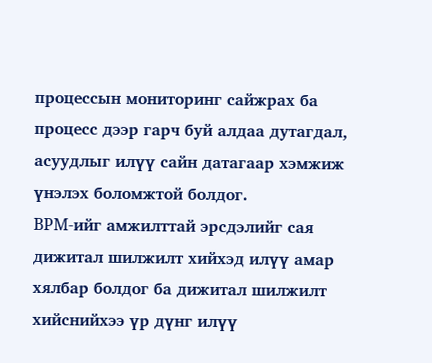процессын мониторинг сайжрах ба процесс дээр гарч буй алдаа дутагдал, асуудлыг илүү сайн датагаар хэмжиж үнэлэх боломжтой болдог.
BPM-ийг амжилттай эрсдэлийг сая дижитал шилжилт хийхэд илүү амар хялбар болдог ба дижитал шилжилт хийснийхээ үр дүнг илүү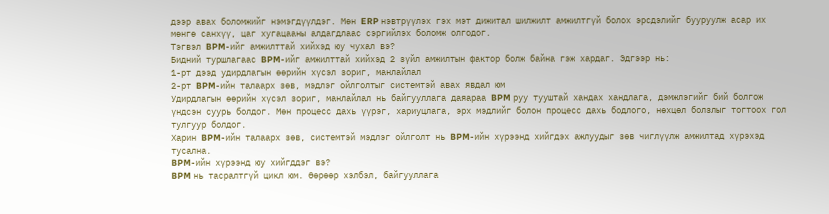дээр авах боломжийг нэмэгдүүлдэг. Мөн ERP нэвтрүүлэх гэх мэт дижитал шилжилт амжилтгүй болох эрсдэлийг бууруулж асар их мөнгө санхүү, цаг хугацааны алдагдлаас сэргийлэх боломж олгодог.
Тэгвэл BPM-ийг амжилттай хийхэд юу чухал вэ?
Бидний туршлагаас BPM-ийг амжилттай хийхэд 2 зүйл амжилтын фактор болж байна гэж хардаг. Эдгээр нь:
1-рт дээд удирдлагын өөрийн хүсэл зориг, манлайлал
2-рт BPM-ийн талаарх зөв, мэдлэг ойлголтыг системтэй авах явдал юм
Удирдлагын өөрийн хүсэл зориг, манлайлал нь байгууллага даяараа BPM руу тууштай хандах хандлага, дэмжлэгийг бий болгож үндсэн суурь болдог. Мөн процесс дахь үүрэг, хариуцлага, эрх мэдлийг болон процесс дахь бодлого, нөхцөл болзлыг тогтоох гол тулгуур болдог.
Харин BPM-ийн талаарх зөв, системтэй мэдлэг ойлголт нь BPM-ийн хүрээнд хийгдэх ажлуудыг зөв чиглүүлж амжилтад хүрэхэд тусална.
BPM-ийн хүрээнд юу хийгддэг вэ?
BPM нь тасралтгүй цикл юм. Өөрөөр хэлбэл, байгууллага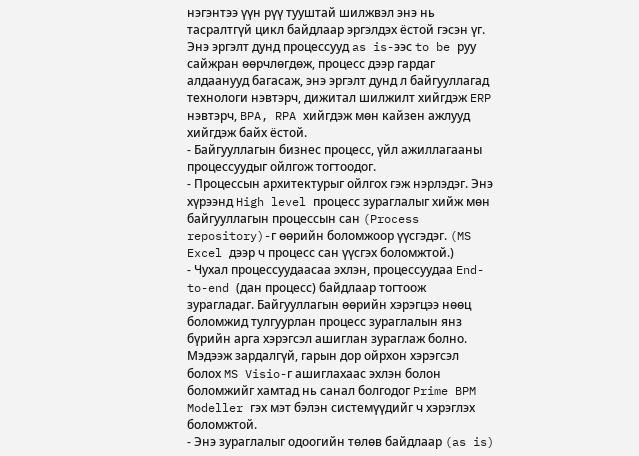нэгэнтээ үүн рүү тууштай шилжвэл энэ нь тасралтгүй цикл байдлаар эргэлдэх ёстой гэсэн үг. Энэ эргэлт дунд процессууд as is-ээс to be руу сайжран өөрчлөгдөж, процесс дээр гардаг алдаанууд багасаж, энэ эргэлт дунд л байгууллагад технологи нэвтэрч, дижитал шилжилт хийгдэж ERP нэвтэрч, BPA, RPA хийгдэж мөн кайзен ажлууд хийгдэж байх ёстой.
- Байгууллагын бизнес процесс, үйл ажиллагааны процессуудыг ойлгож тогтоодог.
- Процессын архитектурыг ойлгох гэж нэрлэдэг. Энэ хүрээнд High level процесс зураглалыг хийж мөн байгууллагын процессын сан (Process repository)-г өөрийн боломжоор үүсгэдэг. (MS Excel дээр ч процесс сан үүсгэх боломжтой.)
- Чухал процессуудаасаа эхлэн, процессуудаа End-to-end (дан процесс) байдлаар тогтоож зурагладаг. Байгууллагын өөрийн хэрэгцээ нөөц боломжид тулгуурлан процесс зураглалын янз бүрийн арга хэрэгсэл ашиглан зураглаж болно. Мэдээж зардалгүй, гарын дор ойрхон хэрэгсэл болох MS Visio-г ашиглахаас эхлэн болон боломжийг хамтад нь санал болгодог Prime BPM Modeller гэх мэт бэлэн системүүдийг ч хэрэглэх боломжтой.
- Энэ зураглалыг одоогийн төлөв байдлаар (as is)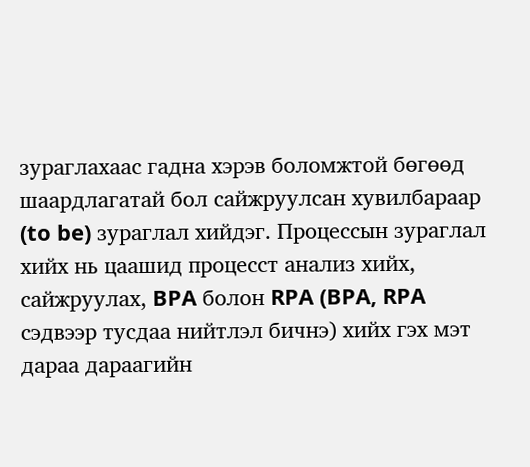зураглахаас гадна хэрэв боломжтой бөгөөд шаардлагатай бол сайжруулсан хувилбараар (to be) зураглал хийдэг. Процессын зураглал хийх нь цаашид процесст анализ хийх, сайжруулах, BPA болон RPA (BPA, RPA сэдвээр тусдаа нийтлэл бичнэ) хийх гэх мэт дараа дараагийн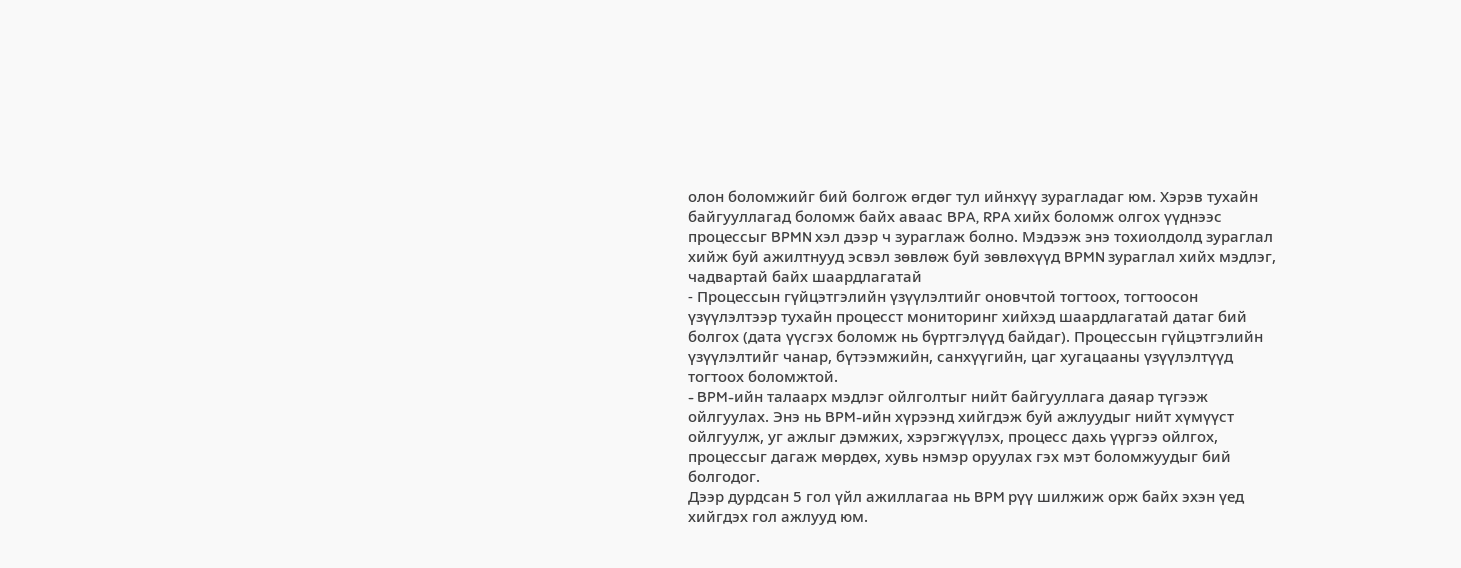олон боломжийг бий болгож өгдөг тул ийнхүү зурагладаг юм. Хэрэв тухайн байгууллагад боломж байх аваас BPA, RPA хийх боломж олгох үүднээс процессыг BPMN хэл дээр ч зураглаж болно. Мэдээж энэ тохиолдолд зураглал хийж буй ажилтнууд эсвэл зөвлөж буй зөвлөхүүд BPMN зураглал хийх мэдлэг, чадвартай байх шаардлагатай
- Процессын гүйцэтгэлийн үзүүлэлтийг оновчтой тогтоох, тогтоосон үзүүлэлтээр тухайн процесст мониторинг хийхэд шаардлагатай датаг бий болгох (дата үүсгэх боломж нь бүртгэлүүд байдаг). Процессын гүйцэтгэлийн үзүүлэлтийг чанар, бүтээмжийн, санхүүгийн, цаг хугацааны үзүүлэлтүүд тогтоох боломжтой.
- BPM-ийн талаарх мэдлэг ойлголтыг нийт байгууллага даяар түгээж ойлгуулах. Энэ нь BPM-ийн хүрээнд хийгдэж буй ажлуудыг нийт хүмүүст ойлгуулж, уг ажлыг дэмжих, хэрэгжүүлэх, процесс дахь үүргээ ойлгох, процессыг дагаж мөрдөх, хувь нэмэр оруулах гэх мэт боломжуудыг бий болгодог.
Дээр дурдсан 5 гол үйл ажиллагаа нь BPM рүү шилжиж орж байх эхэн үед хийгдэх гол ажлууд юм.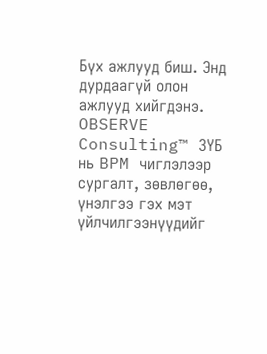Бүх ажлууд биш. Энд дурдаагүй олон ажлууд хийгдэнэ.
OBSERVE Consulting™ ЗҮБ нь BPM чиглэлээр сургалт, зөвлөгөө, үнэлгээ гэх мэт үйлчилгээнүүдийг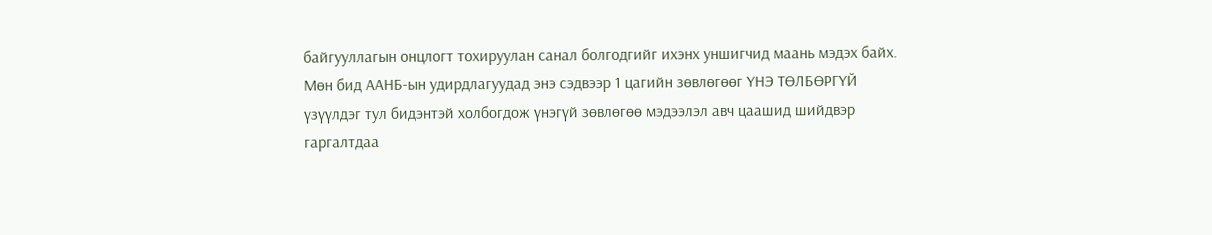байгууллагын онцлогт тохируулан санал болгодгийг ихэнх уншигчид маань мэдэх байх. Мөн бид ААНБ-ын удирдлагуудад энэ сэдвээр 1 цагийн зөвлөгөөг ҮНЭ ТӨЛБӨРГҮЙ үзүүлдэг тул бидэнтэй холбогдож үнэгүй зөвлөгөө мэдээлэл авч цаашид шийдвэр гаргалтдаа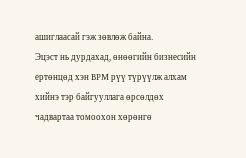ашиглаасай гэж зөвлөж байна.
Эцэст нь дурдахад, өнөөгийн бизнесийн ертөнцөд хэн BPM рүү түрүүлж алхам хийнэ тэр байгууллага өрсөлдөх чадвартаа томоохон хөрөнгө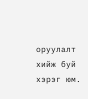оруулалт хийж буй хэрэг юм.